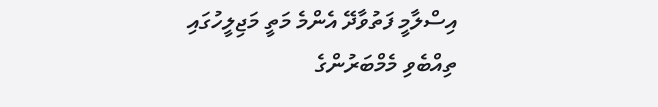އިސްލާމީ ފަތުވާދޭ އެންމެ މަތީ މަޖިލީހުގައި ތިއްބެވި މެމްބަރުންގެ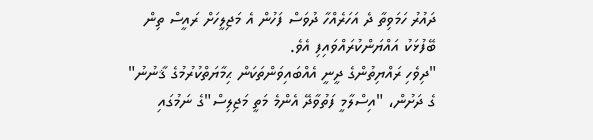ދައުރު ހަމަވިތާ ދެ އަހަރެއްހާ ދުވަސް ފަހުން އެ މަޖިލީހަށް ރައީސް ތިން ބޭފުޅަކު އައްޔަންކުރައްވައިފި އެވެ.
"ދިވެހި ރައްޔިތުންގެ ދީނީ އެއްބައިވަންތަކަން ޙިމާޔަތްކުރުމުގެ ޤާނުނު" ގެ ދަށުން، "އިސްލާމީ ފަތުވާދޭ އެންމެ މަތީ މަޖިލިސް"ގެ ނަމުގައި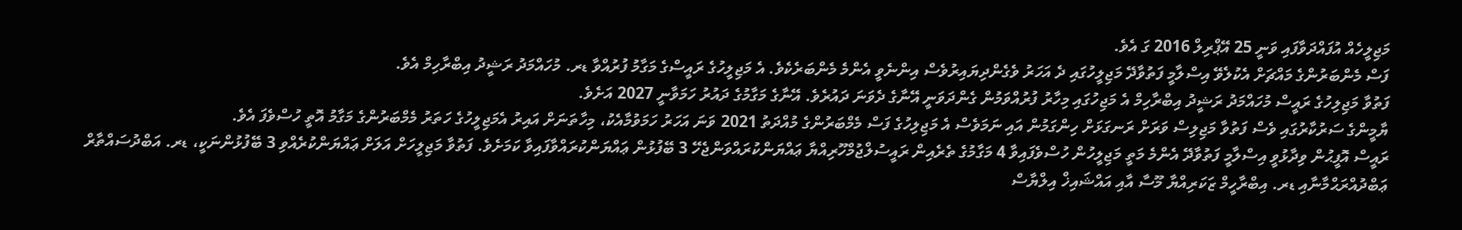މަޖިލީހެއް އުފައްދަވާފައި ވަނީ 25 އޭޕްރިލް 2016 ގަ އެވެ.
ފަސް މެންބަރުންގެ މައްޗަށް އެކުލެވޭ އިސްލާމީ ފަތުވާދޭ މަޖިލީހުގައި ދެ އަހަރު ވެގެންދިޔައިރުވެސް އިންނެވީ އެންމެ މެންބަރެކެވެ. އެ މަޖިލީހުގެ ރައީސްގެ މަގާމު ފުރުއްވާ ޑރ. މުހައްމަދު ރަޝީދު އިބްރާހިމް އެވެ.
ފަތުވާ މަޖިލިހުގެ ރައީސް މުހައްމަދު ރަޝީދު އިބްރާހިމް އެ މަޖިހުގައި މިހާރު ފުރުއްވަމުން ގެންދަވަނީ އޭނާގެ ދެވަނަ ދައުރެވެ. އޭނާގެ މަގާމުގެ ދައުރު ހަމަވާނީ 2027 އަށެވެ.
ޔާމީންގެ ސަރުކާރުގައި ވެސް ފަތުވާ މަޖިލިސް ވަރަށް ރަނގަޅަށް ހިންގަމުން އައި ނަމަވެސް އެ މަޖިލިހުގެ ފަސް މެމްބަރުންގެ މުއްދަތު 2021 ވަނަ އަހަރު ހަމަވުމާއެކު، މިހާތަނަށް އައިރު އެމަޖިލީހުގެ ހަތަރު މެމްބަރުންގެ މަގާމު އޮތީ ހުސްވެފަ އެވެ.
ރައީސް އޮފީޙުން ވިދާޅުވީ އިސްލާމީ ފަތުވާދޭ އެންމެ މަތީ މަޖިލީހުން ހުސްވެފައިވާ 4 މަގާމުގެ ތެރެއިން ރައީސުލްޖުމްހޫރިއްޔާ ޢައްޔަންކުރައްވަންޖެހޭ 3 ބޭފުޅުން ޢައްޔަންކުރައްވާފައިވާ ކަމަށެވެ. ފަތުވާ މަޖިލީހަށް އަލަށް ޢައްޔަންކުރެއްވި 3 ބޭފުޅުންނަކީ، ޑރ. އަބްދުސައްތާރް ޢަބްދުއްރަޙްމާނާއި ޑރ. އިބްރާހީމް ޒަކަރިއްޔާ މޫސާ އާއި އައްޝައިޚް އިލްޔާސް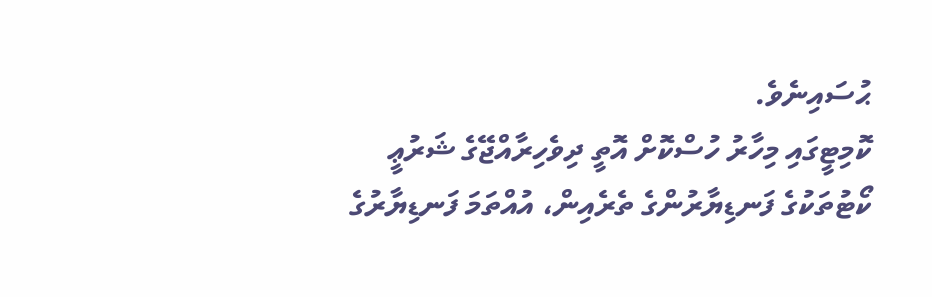ޙުސައިނެވެ.
ކޮމިޓީގައި މިހާރު ހުސްކޮށް އޮތީ ދިވެހިރާއްޖޭގެ ޝަރުޢީ ކޯޓުތަކުގެ ފަނޑިޔާރުންގެ ތެރެއިން، އުއްތަމަ ފަނޑިޔާރުގެ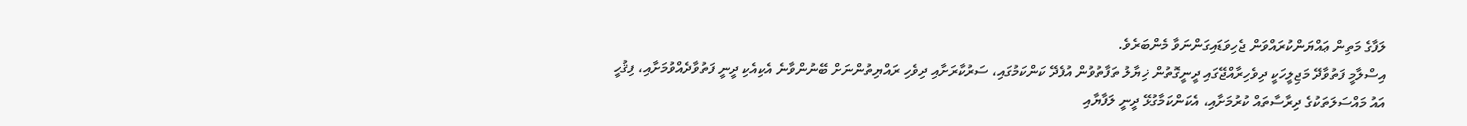ލަފާގެ މަތިން ޢައްޔަންކުރައްވަން ޖެހިވަޑައިގަންނަވާ މެންބަރެވެ.
އިސްލާމީ ފަތުވާދޭ މަޖިލީހަކީ ދިވެހިރާއްޖޭގައި ދީނީގޮތުން ޚިޔާލު ތަފާތުވުން އުފެދޭ ކަންކަމުގައި، ސަރުކާރަށާއި ދިވެހި ރައްޔިތުންނަށް ބޭނުންވާނެ އެކިއެކި ދީނީ ފަތުވާދެއްވުމަށާއި، ފިޤުހީ އައު މައްސަލަތަކުގެ ދިރާސާތައް ކުރުމަށާއި، އެކަންކަމާގުޅޭ ދީނީ ލަފާޔާއި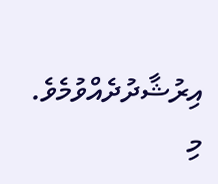އިރުޝާދުދެއްވުމެވެ.
މި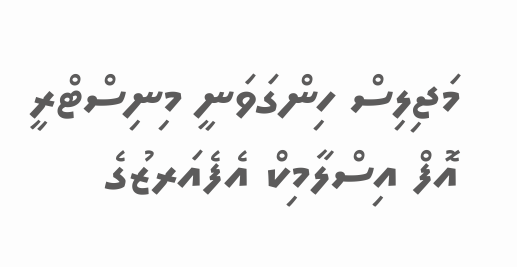މަޖިލިސް ހިންގަވަނީ މިނިސްޓްރީ އޮފް އިސްލާމިކް އެފެއަރޒުގެ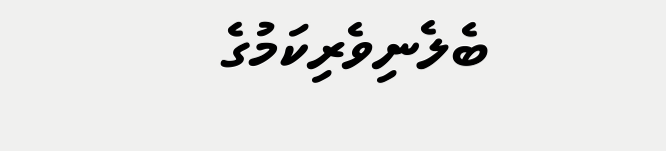ބެލެނިވެރިކަމުގެ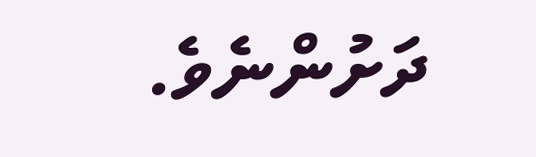ދަށުންނެވެ.